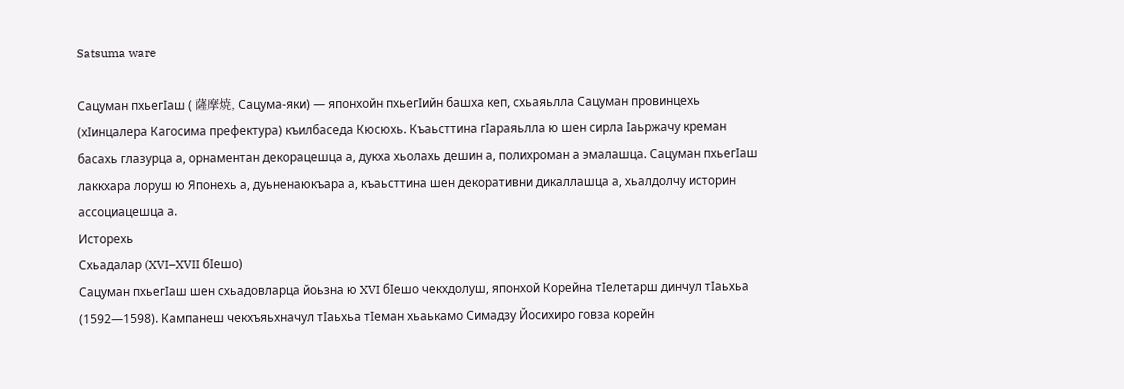Satsuma ware

Сацуман пхьегӀаш ( 薩摩焼, Сацума-яки) — японхойн пхьегӀийн башха кеп, схьаяьлла Сацуман провинцехь (хӀинцалера Кагосима префектура) къилбаседа Кюсюхь. Къаьсттина гӀараяьлла ю шен сирла Ӏаьржачу креман басахь глазурца а, орнаментан декорацешца а, дукха хьолахь дешин а, полихроман а эмалашца. Сацуман пхьегӀаш лаккхара лоруш ю Японехь а, дуьненаюкъара а, къаьсттина шен декоративни дикаллашца а, хьалдолчу историн ассоциацешца а.
Исторехь
Схьадалар (XVI–XVII бӀешо)
Сацуман пхьегӀаш шен схьадовларца йоьзна ю XVI бӀешо чекхдолуш, японхой Корейна тӀелетарш динчул тӀаьхьа (1592—1598). Кампанеш чекхъяьхначул тӀаьхьа тӀеман хьаькамо Симадзу Йосихиро говза корейн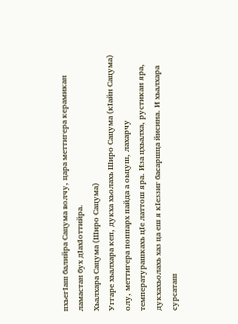пхьегӀаш балийра Сацума волчу, цара меттигера керамикан ламастан бух дӀахӀоттийра.
Хьалхара Сацума (Широ Сацума)
Уггаре хьалхара кеп, дукха хьолахь Широ Сацума (кӀайн Сацума) олу, меттигера поппарх пайда а оьцуш, лахарчу температурашкахь цӀе латтош яра. Иза цхьалха, рустикан яра, дукхахьолахь хаз ца еш я кӀеззиг басаршца йисина. И хьалхара сурсаташ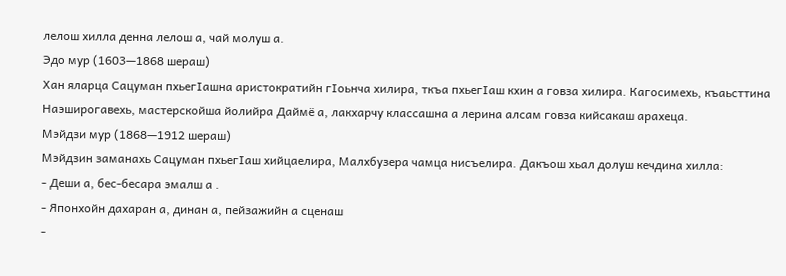лелош хилла денна лелош а, чай молуш а.
Эдо мур (1603—1868 шераш)
Хан яларца Сацуман пхьегӀашна аристократийн гӀоьнча хилира, ткъа пхьегӀаш кхин а говза хилира. Кагосимехь, къаьсттина Наэширогавехь, мастерскойша йолийра Даймё а, лакхарчу классашна а лерина алсам говза кийсакаш арахеца.
Мэйдзи мур (1868—1912 шераш)
Мэйдзин заманахь Сацуман пхьегӀаш хийцаелира, Малхбузера чамца нисъелира. Дакъош хьал долуш кечдина хилла:
- Деши а, бес-бесара эмалш а .
- Японхойн дахаран а, динан а, пейзажийн а сценаш
-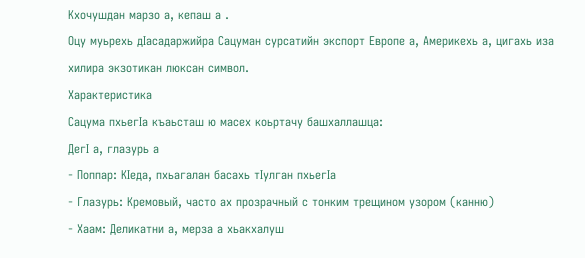Кхочушдан марзо а, кепаш а .
Оцу муьрехь дӀасадаржийра Сацуман сурсатийн экспорт Европе а, Америкехь а, цигахь иза хилира экзотикан люксан символ.
Характеристика
Сацума пхьегӀа къаьсташ ю масех коьртачу башхаллашца:
ДегӀ а, глазурь а
- Поппар: КӀеда, пхьагалан басахь тӀулган пхьегӀа
- Глазурь: Кремовый, часто ах прозрачный с тонким трещином узором (канню)
- Хаам: Деликатни а, мерза а хьакхалуш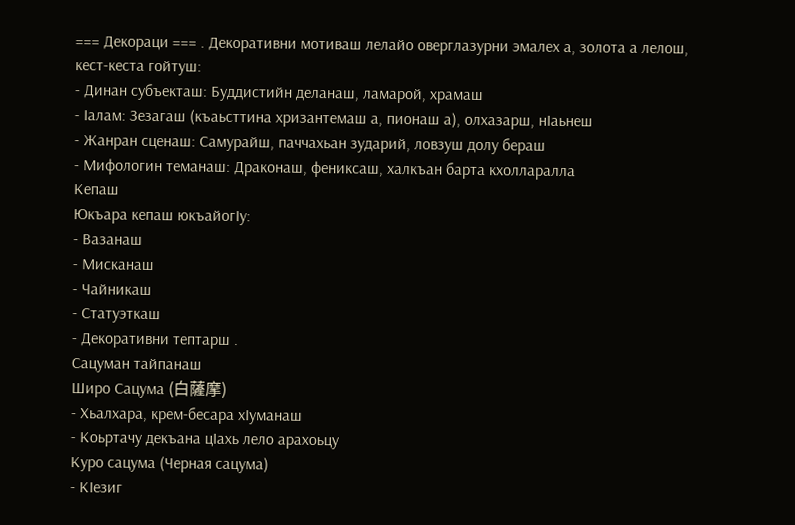=== Декораци === . Декоративни мотиваш лелайо оверглазурни эмалех а, золота а лелош, кест-кеста гойтуш:
- Динан субъекташ: Буддистийн деланаш, ламарой, храмаш
- Ӏалам: Зезагаш (къаьсттина хризантемаш а, пионаш а), олхазарш, нӀаьнеш
- Жанран сценаш: Самурайш, паччахьан зударий, ловзуш долу бераш
- Мифологин теманаш: Драконаш, фениксаш, халкъан барта кхолларалла
Кепаш
Юкъара кепаш юкъайогӀу:
- Вазанаш
- Мисканаш
- Чайникаш
- Статуэткаш
- Декоративни тептарш .
Сацуман тайпанаш
Широ Сацума (白薩摩)
- Хьалхара, крем-бесара хӀуманаш
- Коьртачу декъана цӀахь лело арахоьцу
Куро сацума (Черная сацума)
- КӀезиг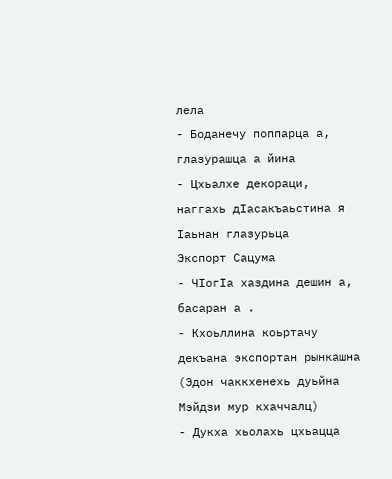лела
- Боданечу поппарца а, глазурашца а йина
- Цхьалхе декораци, наггахь дӀасакъаьстина я Ӏаьнан глазурьца
Экспорт Сацума
- ЧӀогӀа хаздина дешин а, басаран а .
- Кхоьллина коьртачу декъана экспортан рынкашна (Эдон чаккхенехь дуьйна Мэйдзи мур кхаччалц)
- Дукха хьолахь цхьацца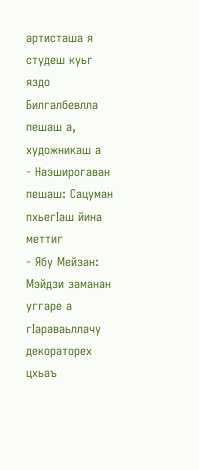артисташа я студеш куьг яздо
Билгалбевлла пешаш а, художникаш а
- Наэширогаван пешаш: Сацуман пхьегӀаш йина меттиг
- Ябу Мейзан: Мэйдзи заманан уггаре а гӀараваьллачу декораторех цхьаъ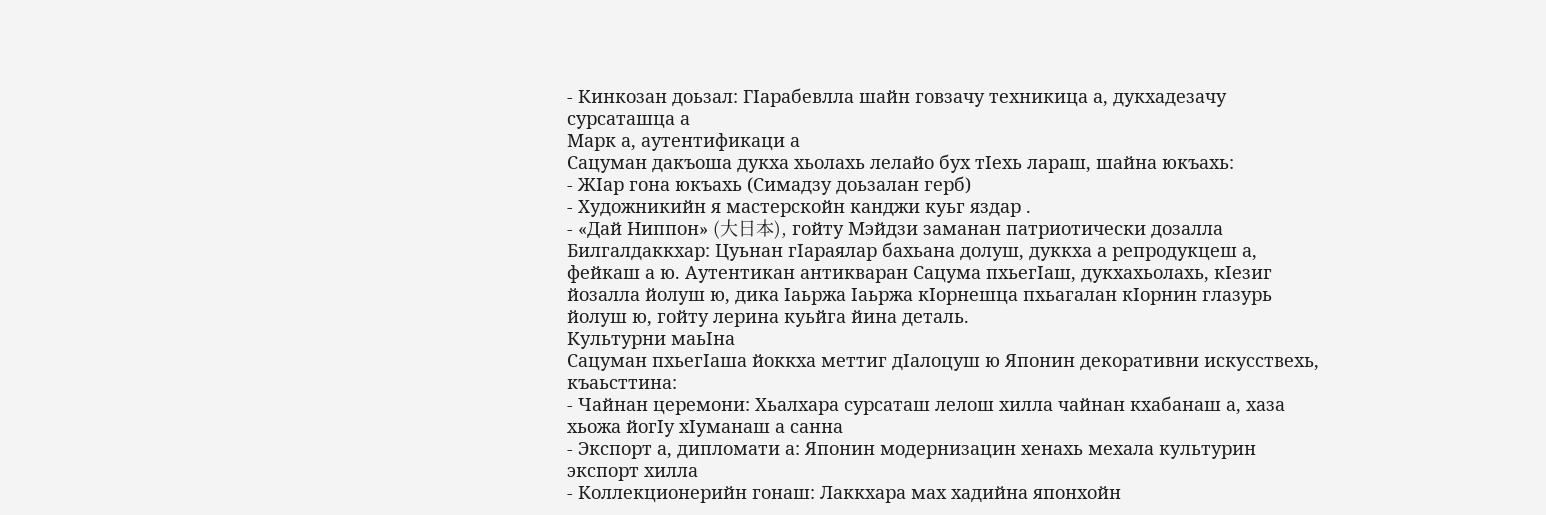- Кинкозан доьзал: ГӀарабевлла шайн говзачу техникица а, дукхадезачу сурсаташца а
Марк а, аутентификаци а
Сацуман дакъоша дукха хьолахь лелайо бух тӀехь лараш, шайна юкъахь:
- ЖӀар гона юкъахь (Симадзу доьзалан герб)
- Художникийн я мастерскойн канджи куьг яздар .
- «Дай Ниппон» (大日本), гойту Мэйдзи заманан патриотически дозалла
Билгалдаккхар: Цуьнан гӀараялар бахьана долуш, дуккха а репродукцеш а, фейкаш а ю. Аутентикан антикваран Сацума пхьегӀаш, дукхахьолахь, кӀезиг йозалла йолуш ю, дика Ӏаьржа Ӏаьржа кӀорнешца пхьагалан кӀорнин глазурь йолуш ю, гойту лерина куьйга йина деталь.
Культурни маьӀна
Сацуман пхьегӀаша йоккха меттиг дӀалоцуш ю Японин декоративни искусствехь, къаьсттина:
- Чайнан церемони: Хьалхара сурсаташ лелош хилла чайнан кхабанаш а, хаза хьожа йогӀу хӀуманаш а санна
- Экспорт а, дипломати а: Японин модернизацин хенахь мехала культурин экспорт хилла
- Коллекционерийн гонаш: Лаккхара мах хадийна японхойн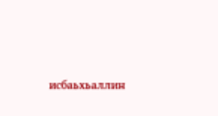исбаьхьаллин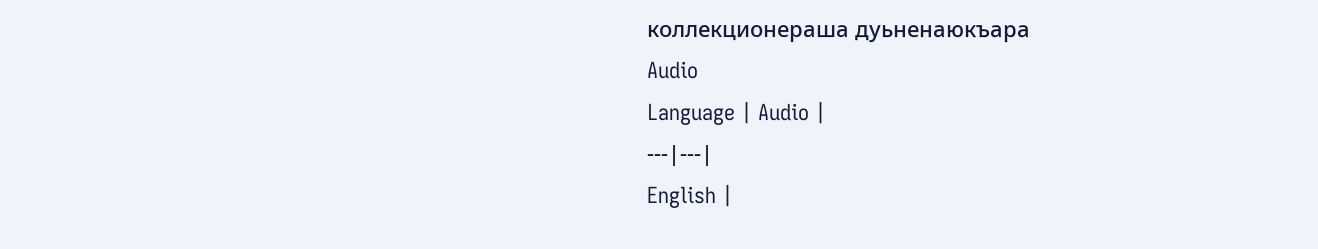коллекционераша дуьненаюкъара
Audio
Language | Audio |
---|---|
English |